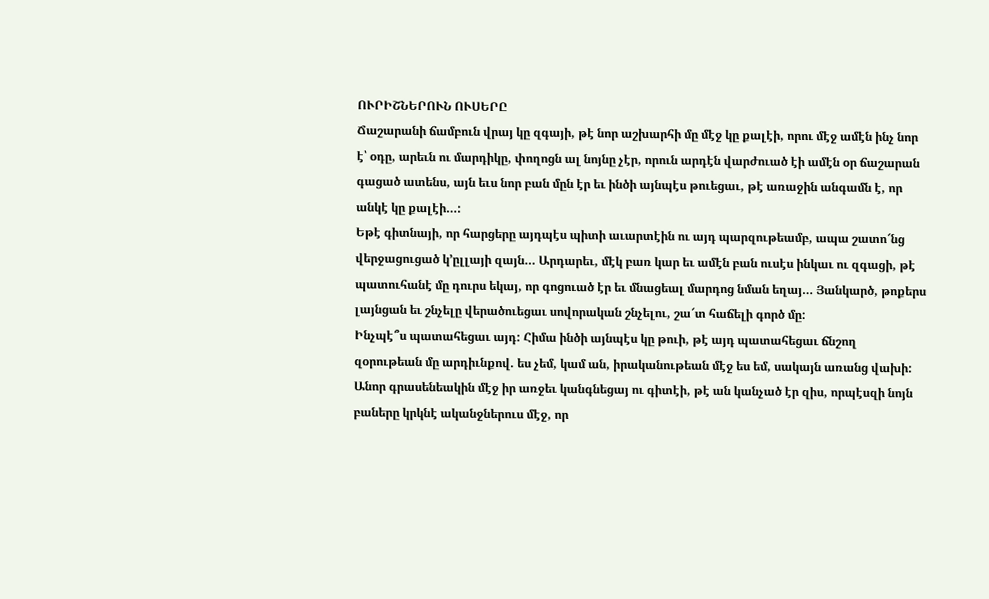ՈՒՐԻՇՆԵՐՈՒՆ ՈՒՍԵՐԸ
Ճաշարանի ճամբուն վրայ կը զգայի, թէ նոր աշխարհի մը մէջ կը քալէի, որու մէջ ամէն ինչ նոր է՝ օդը, արեւն ու մարդիկը, փողոցն ալ նոյնը չէր, որուն արդէն վարժուած էի ամէն օր ճաշարան գացած ատենս, այն եւս նոր բան մըն էր եւ ինծի այնպէս թուեցաւ, թէ առաջին անգամն է, որ անկէ կը քալէի…:
Եթէ գիտնայի, որ հարցերը այդպէս պիտի աւարտէին ու այդ պարզութեամբ, ապա շատո՜նց վերջացուցած կ՚ըլլայի զայն… Արդարեւ, մէկ բառ կար եւ ամէն բան ուսէս ինկաւ ու զգացի, թէ պատուհանէ մը դուրս եկայ, որ գոցուած էր եւ մնացեալ մարդոց նման եղայ… Յանկարծ, թոքերս լայնցան եւ շնչելը վերածուեցաւ սովորական շնչելու, շա՜տ հաճելի գործ մը:
Ինչպէ՞ս պատահեցաւ այդ: Հիմա ինծի այնպէս կը թուի, թէ այդ պատահեցաւ ճնշող զօրութեան մը արդիւնքով. ես չեմ, կամ ան, իրականութեան մէջ ես եմ, սակայն առանց վախի: Անոր գրասենեակին մէջ իր առջեւ կանգնեցայ ու գիտէի, թէ ան կանչած էր զիս, որպէսզի նոյն բաները կրկնէ ականջներուս մէջ, որ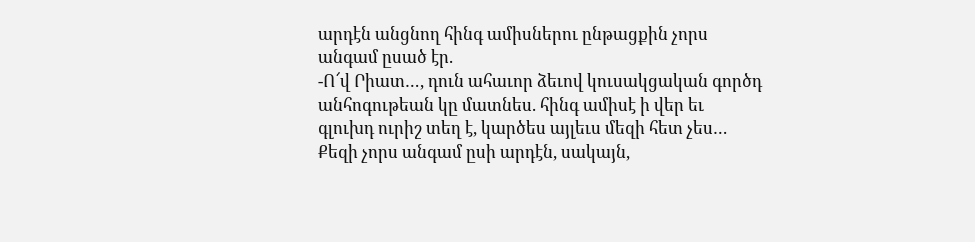արդէն անցնող հինգ ամիսներու ընթացքին չորս անգամ ըսած էր.
-Ո՜վ Րիատ…, դուն ահաւոր ձեւով կուսակցական գործդ անհոգութեան կը մատնես. հինգ ամիսէ ի վեր եւ գլուխդ ուրիշ տեղ է, կարծես այլեւս մեզի հետ չես… Քեզի չորս անգամ ըսի արդէն, սակայն,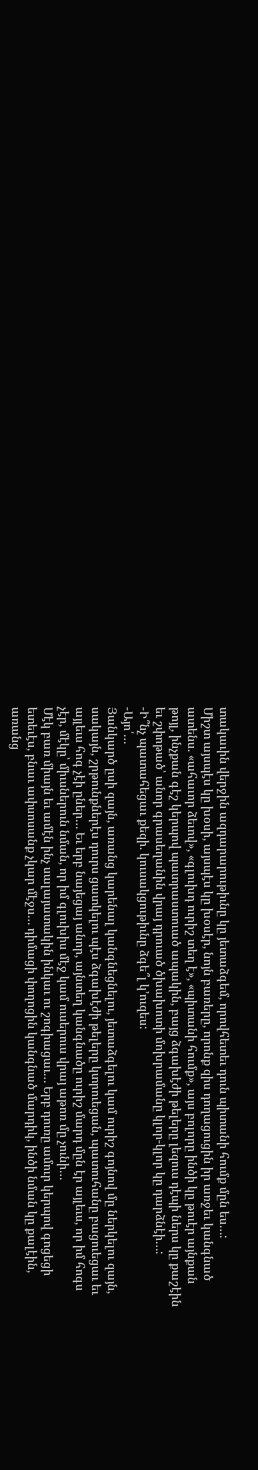տակաւին վերջին ազդարարութիւնը կը յետաձգեմ, որովհետեւ դուն պիտանի հումք մըն ես…:
Միշտ այսպէս կը խօսի, այսպէս կը խօսէր, նոյն բառերը, որոնք զիս դողացուցին իր առջեւ կանգնած ատենս. «ահաւոր ձեւով», «գլուխդ ուրիշ տեղ է», «պիտանի հումք», այս բոլորը ինծի կը թուէր այնքան թոյլ, ինչքան գէշ կերպով պատրաստուած ապակին, բայց ձգախէժի թելերը լեզուս դէպի ներս կը քաշէին եւ շփոթած՝ անոր գրասեղանին վրայ դրուած ծխախոտի մոխրամանը կլոր-կլոր կը դարձնէի…:
-Ի՞նչ պատահեցաւ քեզի. կուսակցութիւնը ձգե՞լ կ՚ուզես:
-Այո՛…
Յանկարծ ըսի զայն, առանց կարենալ կանգնեցնելու, յետաձգելու կամ ուրիշ գոյնով մը ներկելու զայն, սակայն, շրթունքներէս դուրս ցատկելու պէս ձգախէժի թելերը կտրուեցան, պատուհանը բացուեցաւ եւ այլեւս հոգ չէի ըներ… Եւ երբ նայեցայ անոր, այնտեղ կանգնածը ուրիշ մարդ մըն էր այլեւս, որ իմ հոգս չէր, մէկը՝ միւսներուն նման, որ իմ գլուխիս մէջ կամ ուսերուս վրայ աթոռ մը չունի…
Մէկ բառ միայն եւ ամէն ինչ սալայատակին ինկաւ ու շոգիացաւ… Երբ դուռը ամուր կերպով գոցեցի ետեւէս, բնաւ ափսոսանք չկար մէջս… դիմացի փողոցին կանգնած մարդիկ, ինծի նման կը քալէին, առանց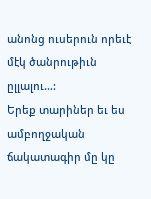անոնց ուսերուն որեւէ մէկ ծանրութիւն ըլլալու…:
Երեք տարիներ եւ ես ամբողջական ճակատագիր մը կը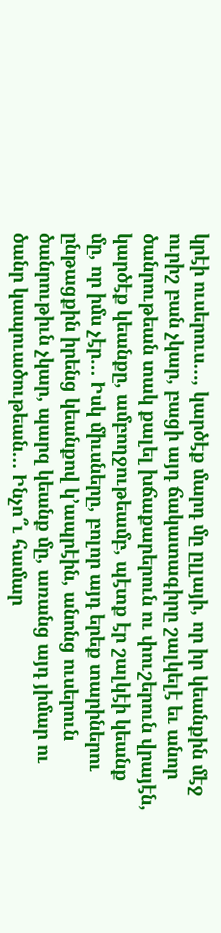կրէի ուսերուս…, կարծէք մարդ մը ըլլայի, որ իր կեանքին մէջ ուրիշ բան չկար, բացի այդ ճակատագիրը շալկելէ եւ անոր ծանրութեան տակ քալել խճաքարերուն ու փուշերուն վրայէն, կարծէք կեանքը, ամբողջութեամբ, պէտք էր շալկէի կեանք մը, որ իմս չէր… Իսկ միւսները, բոլոր այդ երեք տարիներու ընթացքին իրենց կեանքով կ՚ապրէին, անոնց ուսերուն ծանրութիւն չկար, պարզ կեանք մը, առանց այդ յիմար ու ծանր կապուածութեան… Ինչո՞ւ համար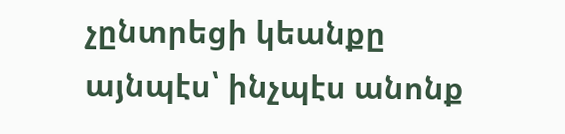չընտրեցի կեանքը այնպէս՝ ինչպէս անոնք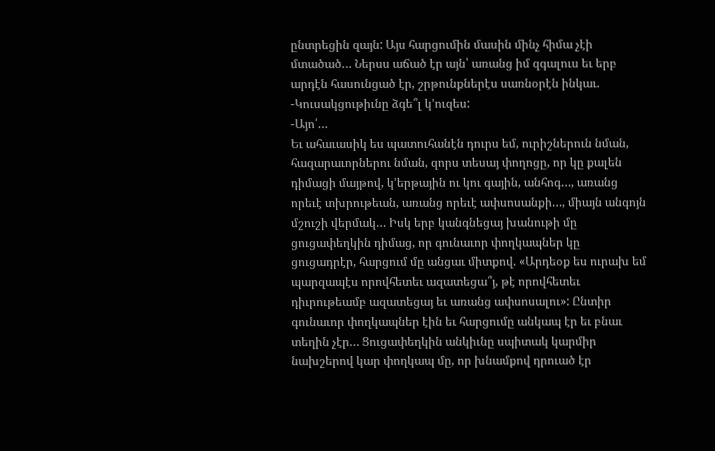ընտրեցին զայն: Այս հարցումին մասին մինչ հիմա չէի մտածած… Ներսս աճած էր այն՝ առանց իմ զգալուս եւ երբ արդէն հասունցած էր, շրթունքներէս սառնօրէն ինկաւ.
-Կուսակցութիւնը ձգե՞լ կ՚ուզես:
-Այո՛…
Եւ ահաւասիկ ես պատուհանէն դուրս եմ, ուրիշներուն նման, հազարաւորներու նման, զորս տեսայ փողոցը, որ կը քալեն դիմացի մայթով, կ՚երթային ու կու գային, անհոգ…, առանց որեւէ տխրութեան, առանց որեւէ ափսոսանքի…, միայն անգոյն մշուշի վերմակ… Իսկ երբ կանգնեցայ խանութի մը ցուցափեղկին դիմաց, որ գունաւոր փողկապներ կը ցուցադրէր, հարցում մը անցաւ միտքով. «Արդեօք ես ուրախ եմ պարզապէս որովհետեւ ազատեցա՞յ, թէ որովհետեւ դիւրութեամբ ազատեցայ եւ առանց ափսոսալու»: Ընտիր գունաւոր փողկապներ էին եւ հարցումը անկապ էր եւ բնաւ տեղին չէր… Ցուցափեղկին անկիւնը սպիտակ կարմիր նախշերով կար փողկապ մը, որ խնամքով դրուած էր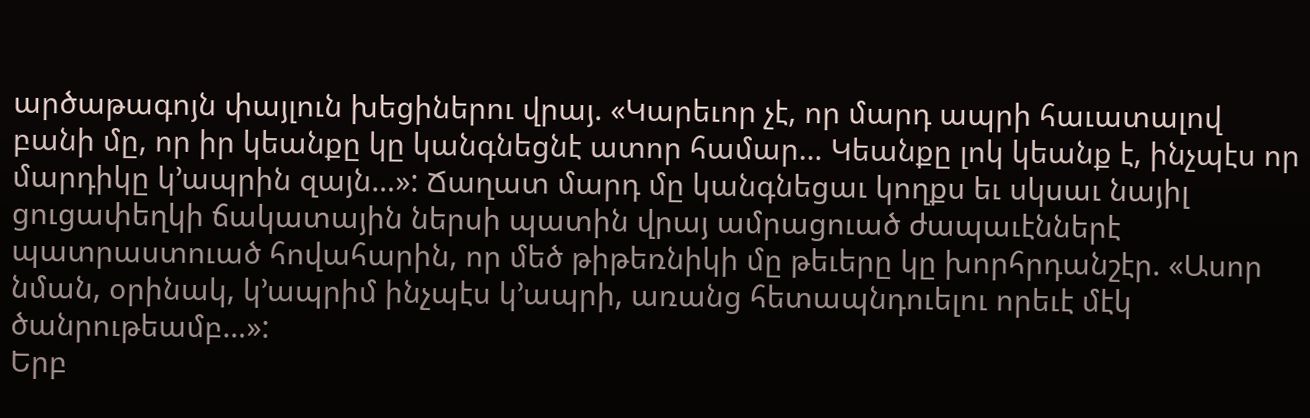արծաթագոյն փայլուն խեցիներու վրայ. «Կարեւոր չէ, որ մարդ ապրի հաւատալով բանի մը, որ իր կեանքը կը կանգնեցնէ ատոր համար… Կեանքը լոկ կեանք է, ինչպէս որ մարդիկը կ՚ապրին զայն…»: Ճաղատ մարդ մը կանգնեցաւ կողքս եւ սկսաւ նայիլ ցուցափեղկի ճակատային ներսի պատին վրայ ամրացուած ժապաւէններէ պատրաստուած հովահարին, որ մեծ թիթեռնիկի մը թեւերը կը խորհրդանշէր. «Ասոր նման, օրինակ, կ՚ապրիմ ինչպէս կ՚ապրի, առանց հետապնդուելու որեւէ մէկ ծանրութեամբ…»:
Երբ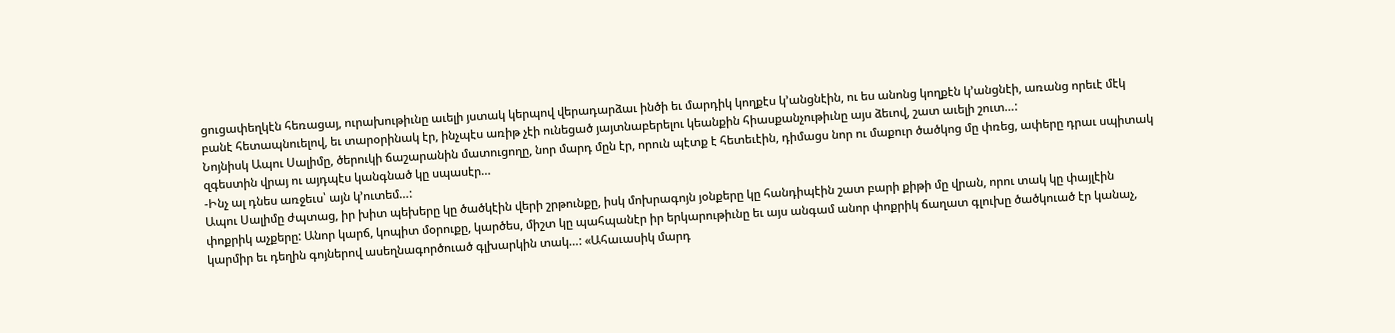ցուցափեղկէն հեռացայ, ուրախութիւնը աւելի յստակ կերպով վերադարձաւ ինծի եւ մարդիկ կողքէս կ՚անցնէին, ու ես անոնց կողքէն կ՚անցնէի, առանց որեւէ մէկ բանէ հետապնուելով, եւ տարօրինակ էր, ինչպէս առիթ չէի ունեցած յայտնաբերելու կեանքին հիասքանչութիւնը այս ձեւով, շատ աւելի շուտ…:
Նոյնիսկ Ապու Սալիմը, ծերուկի ճաշարանին մատուցողը, նոր մարդ մըն էր, որուն պէտք է հետեւէին, դիմացս նոր ու մաքուր ծածկոց մը փռեց, ափերը դրաւ սպիտակ զգեստին վրայ ու այդպէս կանգնած կը սպասէր…
-Ինչ ալ դնես առջեւս՝ այն կ՚ուտեմ…:
Ապու Սալիմը ժպտաց, իր խիտ պեխերը կը ծածկէին վերի շրթունքը, իսկ մոխրագոյն յօնքերը կը հանդիպէին շատ բարի քիթի մը վրան, որու տակ կը փայլէին փոքրիկ աչքերը: Անոր կարճ, կոպիտ մօրուքը, կարծես, միշտ կը պահպանէր իր երկարութիւնը եւ այս անգամ անոր փոքրիկ ճաղատ գլուխը ծածկուած էր կանաչ, կարմիր եւ դեղին գոյներով ասեղնագործուած գլխարկին տակ…: «Ահաւասիկ մարդ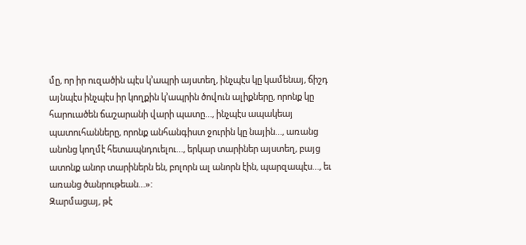մը, որ իր ուզածին պէս կ՚ապրի այստեղ, ինչպէս կը կամենայ, ճիշդ այնպէս ինչպէս իր կողքին կ՚ապրին ծովուն ալիքները, որոնք կը հարուածեն ճաշարանի վարի պատը…, ինչպէս ապակեայ պատուհանները, որոնք անհանգիստ ջուրին կը նային…, առանց անոնց կողմէ հետապնդուելու…, երկար տարիներ այստեղ, բայց ատոնք անոր տարիներն են, բոլորն ալ անորն էին, պարզապէս…, եւ առանց ծանրութեան…»:
Զարմացայ, թէ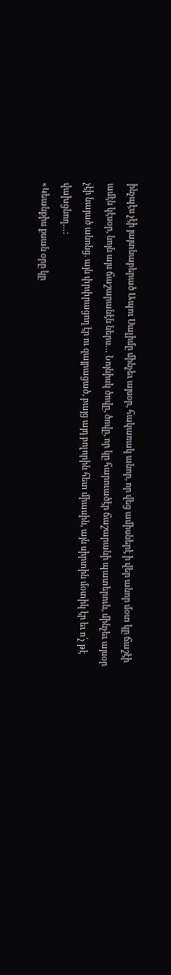ինչպէս չէի յայտնաբերած Ապու Սալիմը մինչեւ այսօր, հակառակ անոր, որ վեց ամիսներէ ի վեր անոր մօտ կը ճաշէի ամէն կէսօր, նոյն այս ճաշարանէն ներս… Նոյնիսկ ծովը, ծովը, որ կը հարուածէր ճաշարանի պատերուն, մինչեւ այսօր չէի նայած անոնց. այն փրփրացող էր ու զայրացած, բայց այդ բոլորին հետ միասին, այն սիրտին մօտիկ էր եւ ո՛չ թէ վախցնող…:
«Կեանքիս քսան օրը կը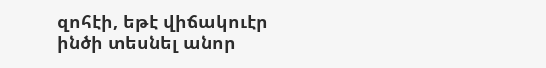զոհէի, եթէ վիճակուէր ինծի տեսնել անոր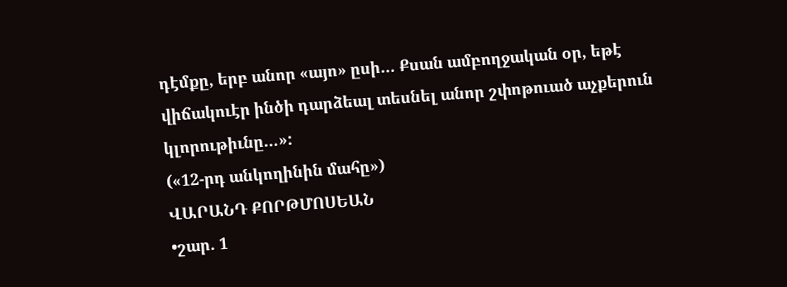դէմքը, երբ անոր «այո» ըսի… Քսան ամբողջական օր, եթէ վիճակուէր ինծի դարձեալ տեսնել անոր շփոթուած աչքերուն կլորութիւնը…»:
(«12-րդ անկողինին մահը»)
ՎԱՐԱՆԴ ՔՈՐԹՄՈՍԵԱՆ
•շար. 1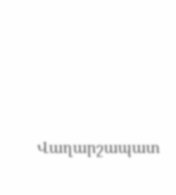Վաղարշապատ